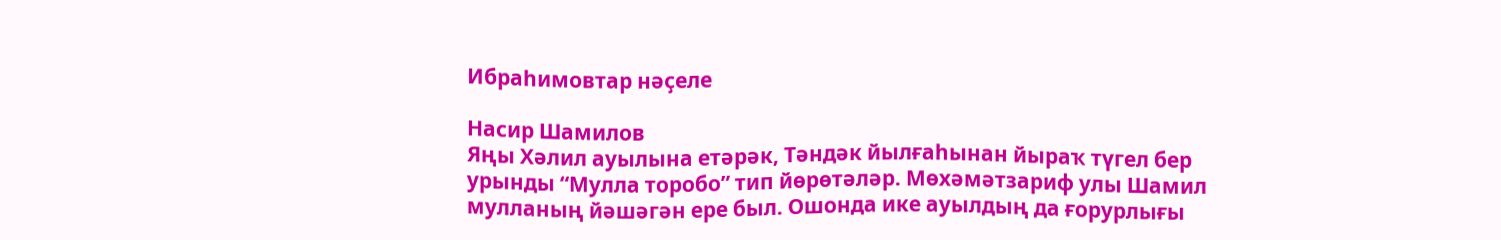Ибраһимовтар нәҫеле

Насир Шамилов
Яңы Хәлил ауылына етәрәк, Тәндәк йылғаһынан йыраҡ түгел бер урынды “Мулла торобо” тип йөрөтәләр. Мөхәмәтзариф улы Шамил мулланың йәшәгән ере был. Ошонда ике ауылдың да ғорурлығы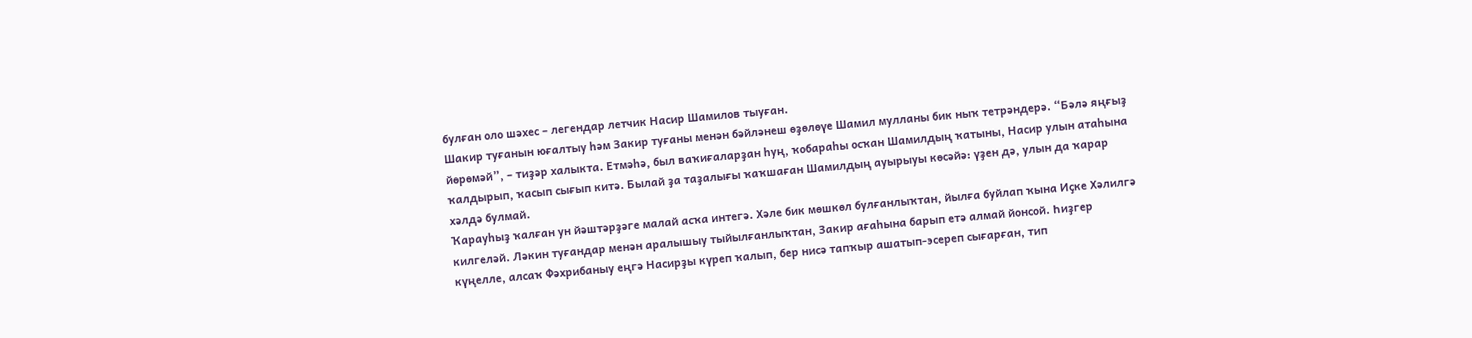булған оло шәхес – легендар летчик Насир Шамилов тыуған.
Шакир туғанын юғалтыу һәм Закир туғаны менән бәйләнеш өҙөлөүе Шамил мулланы бик ныҡ тетрәндерә. “Бәлә яңғыҙ йөрөмәй”, – тиҙәр халыкта. Етмәһә, был ваҡиғаларҙан һуң, ҡобараһы осҡан Шамилдың ҡатыны, Насир улын атаһына ҡалдырып, ҡасып сығып китә. Былай ҙа таҙалығы ҡаҡшаған Шамилдың ауырыуы көсәйә: үҙен дә, улын да ҡарар хәлдә булмай.
Ҡарауһыҙ ҡалған ун йәштәрҙәге малай асҡа интегә. Хәле бик мөшкөл булғанлыҡтан, йылға буйлап ҡына Иҫке Хәлилгә килгеләй. Ләкин туғандар менән аралышыу тыйылғанлыҡтан, Закир ағаһына барып етә алмай йонсой. Һиҙгер күңелле, алсаҡ Фәхрибаныу еңгә Насирҙы күреп ҡалып, бер нисә тапҡыр ашатып-эсереп сығарған, тип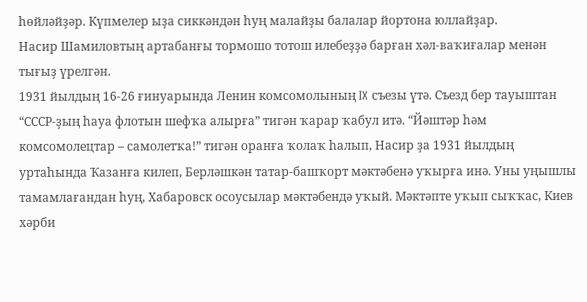һөйләйҙәр. Күпмелер ыҙа сиккәндән һуң малайҙы балалар йортона юллайҙар.
Насир Шамиловтың артабанғы тормошо тотош илебеҙҙә барған хәл-ваҡиғалар менән тығыҙ үрелгән.
1931 йылдың 16-26 ғинуарында Ленин комсомолының IX съезы үтә. Съезд бер тауыштан “СССР-ҙың һауа флотын шефҡа алырға” тигән ҡарар ҡабул итә. “Йәштәр һәм комсомолецтар – самолетҡа!” тигән оранға ҡолаҡ һалып, Насир ҙа 1931 йылдың уртаһында Ҡазанға килеп, Берләшкән татар-башҡорт мәктәбенә уҡырға инә. Уны уңышлы тамамлағандан һуң, Хабаровск осоусылар мәктәбендә уҡый. Мәктәпте уҡып сыҡҡас, Киев хәрби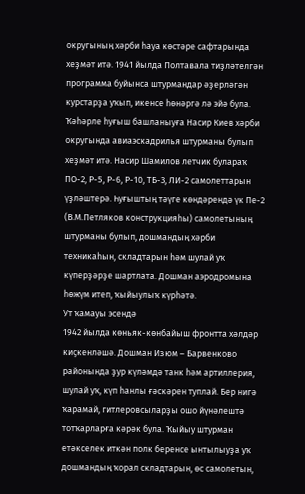округының хәрби һауа көстәре сафтарында хеҙмәт итә. 1941 йылда Полтавала тиҙләтелгән программа буйынса штурмандар әҙерләгән курстарҙа уҡып, икенсе һөнәргә лә эйә була.
Ҡәһәрле һуғыш башланыуға Насир Киев хәрби округында авиаэскадрилья штурманы булып хеҙмәт итә. Насир Шамилов летчик булараҡ ПО-2, Р-5, Р-6, Р-10, ТБ-3, ЛИ-2 самолеттарын үҙләштерә. Һуғыштың тәүге көндәрендә үк Пе-2 (В.М.Петляков конструкцияһы) самолетының штурманы булып, дошмандың хәрби техникаһын, складтарын һәм шулай уҡ күперҙәрҙе шартлата. Дошман аэродромына һөжүм итеп, ҡыйыулыҡ күрһәтә.
Ут ҡамауы эсендә
1942 йылда көньяк-көнбайыш фронтта хәлдәр киҫкенләшә. Дошман Изюм – Барвенково районында ҙур күләмдә танк һәм артиллерия, шулай уҡ, күп һанлы ғәскәрен туплай. Бер нигә ҡарамай, гитлеровсыларҙы ошо йүнәлештә тотҡарларға кәрәк була. Ҡыйыу штурман етәкселек иткән полк беренсе ынтылыуҙа уҡ дошмандың ҡорал складтарын, өс самолетын,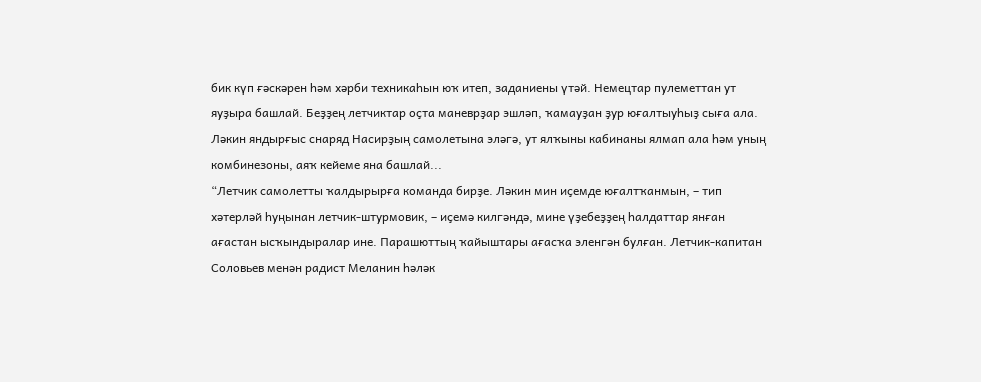бик күп ғәскәрен һәм хәрби техникаһын юҡ итеп, заданиены үтәй. Немецтар пулеметтан ут яуҙыра башлай. Беҙҙең летчиктар оҫта маневрҙар эшләп, ҡамауҙан ҙур юғалтыуһыҙ сыға ала. Ләкин яндырғыс снаряд Насирҙың самолетына эләгә, ут ялҡыны кабинаны ялмап ала һәм уның комбинезоны, аяҡ кейеме яна башлай...
“Летчик самолетты ҡалдырырға команда бирҙе. Ләкин мин иҫемде юғалтҡанмын, – тип хәтерләй һуңынан летчик-штурмовик, – иҫемә килгәндә, мине үҙебеҙҙең һалдаттар янған ағастан ысҡындыралар ине. Парашюттың ҡайыштары ағасҡа эленгән булған. Летчик-капитан Соловьев менән радист Меланин һәләк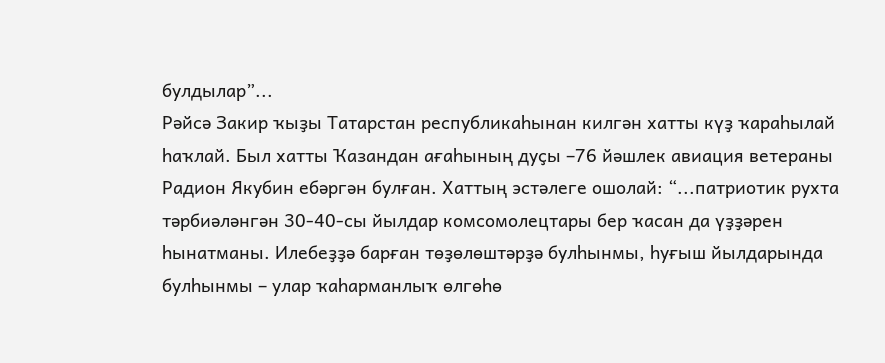булдылар”...
Рәйсә Закир ҡыҙы Татарстан республикаһынан килгән хатты күҙ ҡараһылай һаҡлай. Был хатты Ҡазандан ағаһының дуҫы –76 йәшлек авиация ветераны Радион Якубин ебәргән булған. Хаттың эстәлеге ошолай: “...патриотик рухта тәрбиәләнгән 30-40-сы йылдар комсомолецтары бер ҡасан да үҙҙәрен һынатманы. Илебеҙҙә барған төҙөлөштәрҙә булһынмы, һуғыш йылдарында булһынмы – улар ҡаһарманлыҡ өлгөһө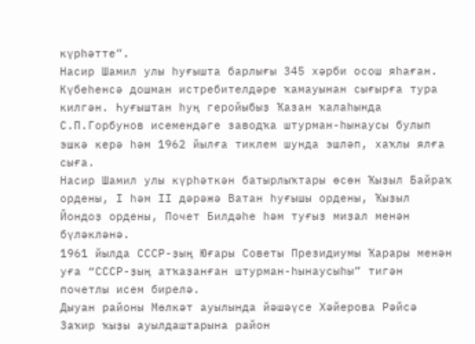күрһәтте”.
Насир Шамил улы һуғышта барлығы 345 хәрби осош яһаған. Күбеһенсә дошман истребителдәре ҡамауынан сығырға тура килгән. Һуғыштан һуң геройыбыҙ Ҡазан ҡалаһында С.П.Горбунов исемендәге заводҡа штурман-һынаусы булып эшкә керә һәм 1962 йылға тиклем шунда эшләп, хаҡлы ялға сыға.
Насир Шамил улы күрһәткән батырлыҡтары өсөн Ҡыҙыл Байраҡ ордены, I һәм II дәрәжә Ватан һуғышы ордены, Ҡыҙыл Йондоҙ ордены, Почет Билдәһе һәм туғыҙ миҙал менән бүләкләнә.
1961 йылда СССР-ҙың Юғары Советы Президиумы Ҡарары менән уға “СССР-ҙың атҡаҙанған штурман-һынаусыһы” тигән почетлы исем бирелә.
Дыуан районы Мөлкәт ауылында йәшәүсе Хәйерова Рәйсә Заҡир ҡыҙы ауылдаштарына район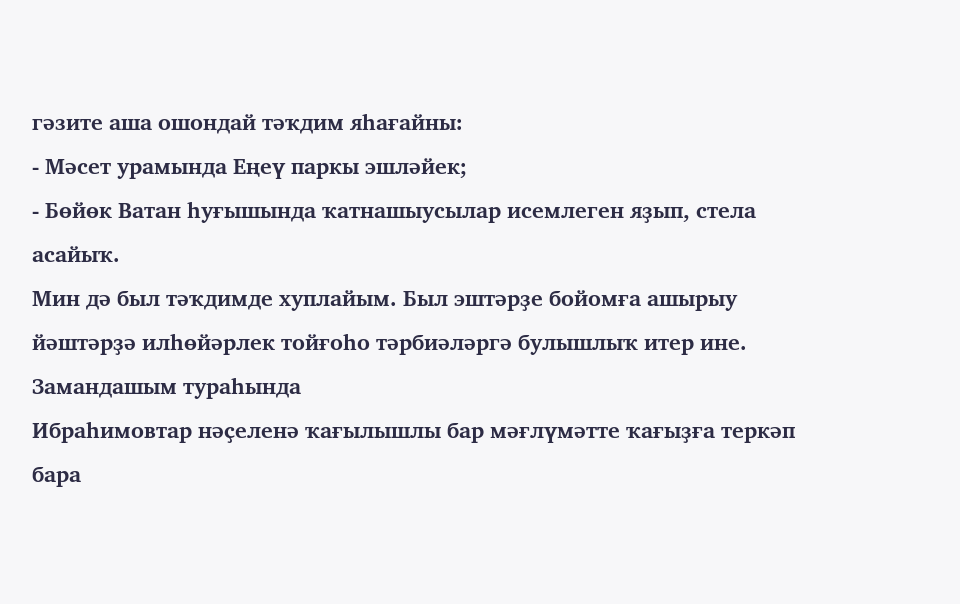гәзите аша ошондай тәҡдим яһағайны:
- Мәсет урамында Еңеү паркы эшләйек;
- Бөйөк Ватан һуғышында ҡатнашыусылар исемлеген яҙып, стела асайыҡ.
Мин дә был тәҡдимде хуплайым. Был эштәрҙе бойомға ашырыу йәштәрҙә илһөйәрлек тойғоһо тәрбиәләргә булышлыҡ итер ине.
Замандашым тураһында
Ибраһимовтар нәҫеленә ҡағылышлы бар мәғлүмәтте ҡағыҙға теркәп бара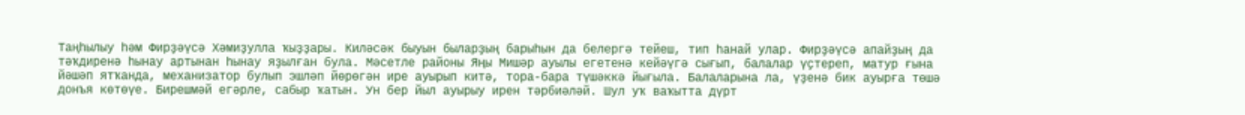Таңһылыу һәм Фирҙәүсә Хәмиҙулла ҡыҙҙары. Киләсәк быуын быларҙың барыһын да белергә тейеш, тип һанай улар. Фирҙәүсә апайҙың да тәҡдиренә һынау артынан һынау яҙылған була. Мәсетле районы Яңы Мишәр ауылы егетенә кейәүгә сығып, балалар үҫтереп, матур ғына йәшәп ятҡанда, механизатор булып эшләп йөрөгән ире ауырып китә, тора-бара түшәккә йығыла. Балаларына ла, үҙенә бик ауырға төшә донъя көтөүе. Бирешмәй егәрле, сабыр ҡатын. Ун бер йыл ауырыу ирен тәрбиәләй. Шул уҡ ваҡытта дүрт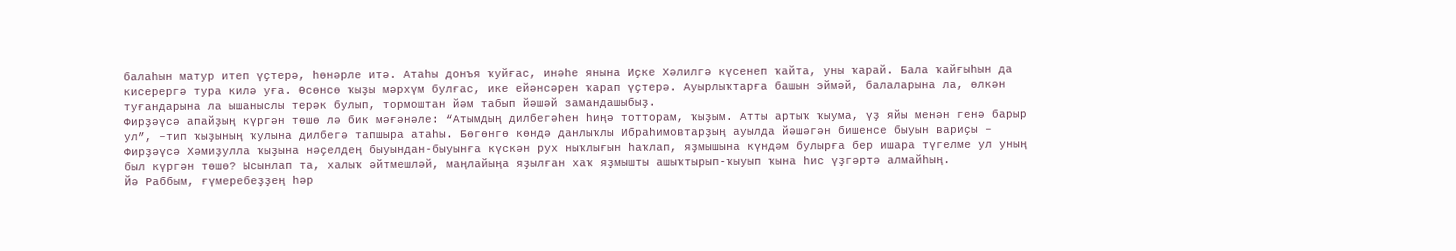балаһын матур итеп үҫтерә, һөнәрле итә. Атаһы донъя ҡуйғас, инәһе янына Иҫке Хәлилгә күсенеп ҡайта, уны ҡарай. Бала ҡайғыһын да кисерергә тура килә уға. Өсөнсө ҡыҙы мәрхүм булғас, ике ейәнсәрен ҡарап үҫтерә. Ауырлыҡтарға башын эймәй, балаларына ла, өлкән туғандарына ла ышаныслы терәк булып, тормоштан йәм табып йәшәй замандашыбыҙ.
Фирҙәүсә апайҙың күргән төшө лә бик мәғәнәле: “Атымдың дилбегәһен һиңә тотторам, ҡыҙым. Атты артыҡ ҡыума, үҙ яйы менән генә барыр ул”, –тип ҡыҙының ҡулына дилбегә тапшыра атаһы. Бөгөнгө көндә данлыҡлы Ибраһимовтарҙың ауылда йәшәгән бишенсе быуын вариҫы – Фирҙәүсә Хәмиҙулла ҡыҙына нәҫелдең быуындан-быуынға күскән рух ныҡлығын һаҡлап, яҙмышына күндәм булырға бер ишара түгелме ул уның был күргән төшө? Ысынлап та, халыҡ әйтмешләй, маңлайыңа яҙылған хаҡ яҙмышты ашыҡтырып-ҡыуып ҡына һис үҙгәртә алмайһың.
Йә Раббым, ғүмеребеҙҙең һәр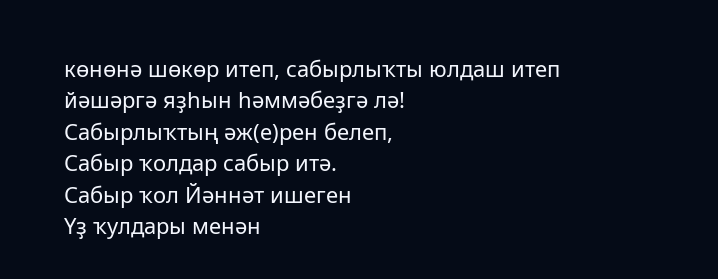көнөнә шөкөр итеп, сабырлыҡты юлдаш итеп йәшәргә яҙһын һәммәбеҙгә лә!
Сабырлыҡтың әж(е)рен белеп,
Сабыр ҡолдар сабыр итә.
Сабыр ҡол Йәннәт ишеген
Үҙ ҡулдары менән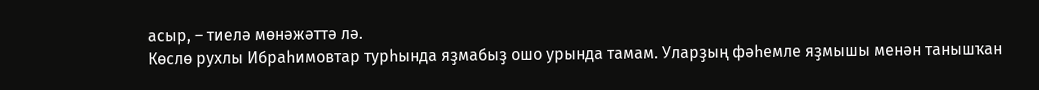асыр, – тиелә мөнәжәттә лә.
Көслө рухлы Ибраһимовтар турһында яҙмабыҙ ошо урында тамам. Уларҙың фәһемле яҙмышы менән танышҡан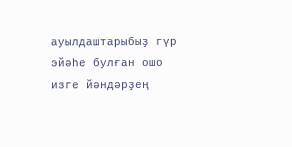ауылдаштарыбыҙ гүр эйәһе булған ошо изге йәндәрҙең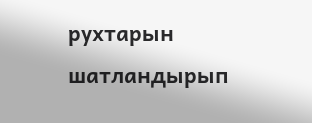рухтарын шатландырып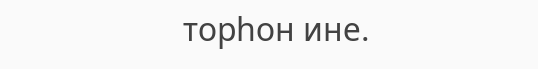торһон ине.